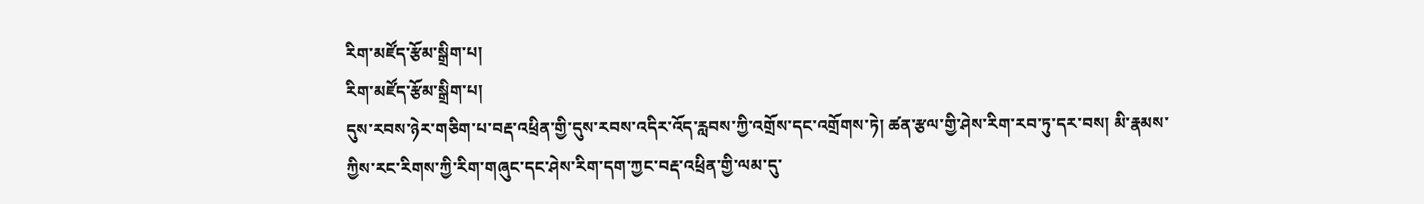རིག་མཛོད་རྩོམ་སྒྲིག་པ།
རིག་མཛོད་རྩོམ་སྒྲིག་པ།
དུས་རབས་ཉེར་གཅིག་པ་བརྡ་འཕྲིན་གྱི་དུས་རབས་འདིར་འོད་རླབས་ཀྱི་འགྲོས་དང་འགྲོགས་ཏེ། ཚན་རྩལ་གྱི་ཤེས་རིག་རབ་ཏུ་དར་བས། མི་རྣམས་ཀྱིས་རང་རིགས་ཀྱི་རིག་གཞུང་དང་ཤེས་རིག་དག་ཀྱང་བརྡ་འཕྲིན་གྱི་ལམ་དུ་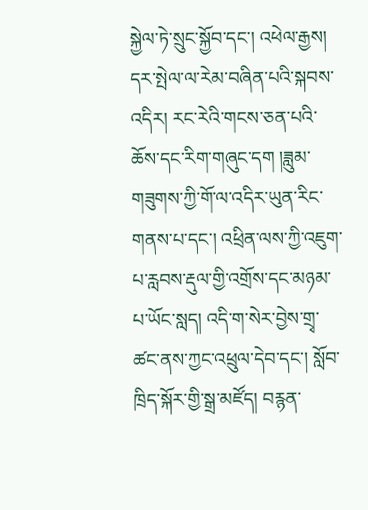སྐྱེལ་ཏེ་སྲུང་སྐྱོབ་དང་། འཕེལ་རྒྱས། དར་སྤེལ་ལ་རེམ་བཞིན་པའི་སྐབས་འདིར། རང་རེའི་གངས་ཅན་པའི་ཆོས་དང་རིག་གཞུང་དག །ཟླུམ་གཟུགས་ཀྱི་གོ་ལ་འདིར་ཡུན་རིང་གནས་པ་དང་། འཕྲིན་ལས་ཀྱི་འཇུག་པ་རླབས་རྡུལ་གྱི་འགྲོས་དང་མཉམ་པ་ཡོང་སླད། འདི་ག་སེར་བྱེས་གྲྭ་ཚང་ནས་ཀྱང་འཕྲུལ་དེབ་དང་། སློབ་ཁྲིད་སྐོར་གྱི་སྒྲ་མཛོད། བརྙན་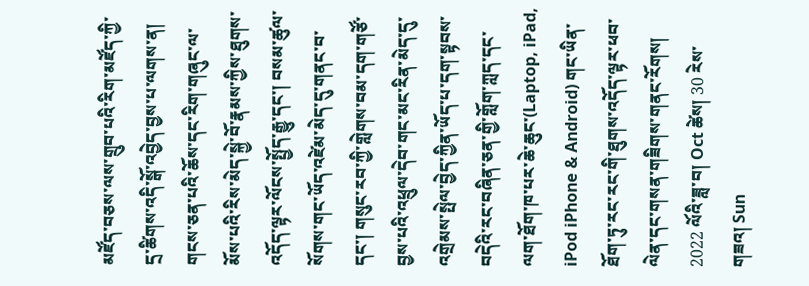མཛོད་བཅས་ལས་གྲུབ་པའི་རིག་མཛོད་ཀྱི་དྲ་ཚིགས་འདི་སྒོ་འབྱེད་བྱས་པ་ལགས་ན། གངས་ཅན་པའི་ཆོས་དང་རིག་གཞུང་ལ་མོས་པའི་རིས་མེད་སྐྱེ་བོ་རྣམས་ཀྱིས་ཐུགས་འདོད་ལྟར་ལོངས་སྤྱོད་རྒྱུ་དང་། བསམ་ཚུལ་སོགས་གང་ཡོད་འཛེམ་མེད་དུ་གནང་བ་དང་། གསུང་རབ་ཀྱི་གླེགས་བམ་དག་གཙོ་བྱས་པའི་འཕྲུལ་དེབ་གང་མང་རིན་མེད་དུ་འགྲེམས་སྤེལ་བྱེད་ཀྱིན་ཡོད་པ་དག་སྟབས་བདེའི་རང་བཞིན་ཅན་གྱི་གློག་ཀླད་དང་ལག་ཐོག་ཁ་པར་ཆེ་ཆུང་(Laptop, iPad, iPod iPhone & Android) གང་ཡིན་ཐོག་ཏུ་རང་རང་གི་ཐུགས་འདོད་ལྟར་ཕབ་ལེན་དང་གསན་གཟིགས་གནང་རོགས།
2022 ལོའི་ཟླ་བ། Oct ཚེས། 30 རེས་གཟའ། Sun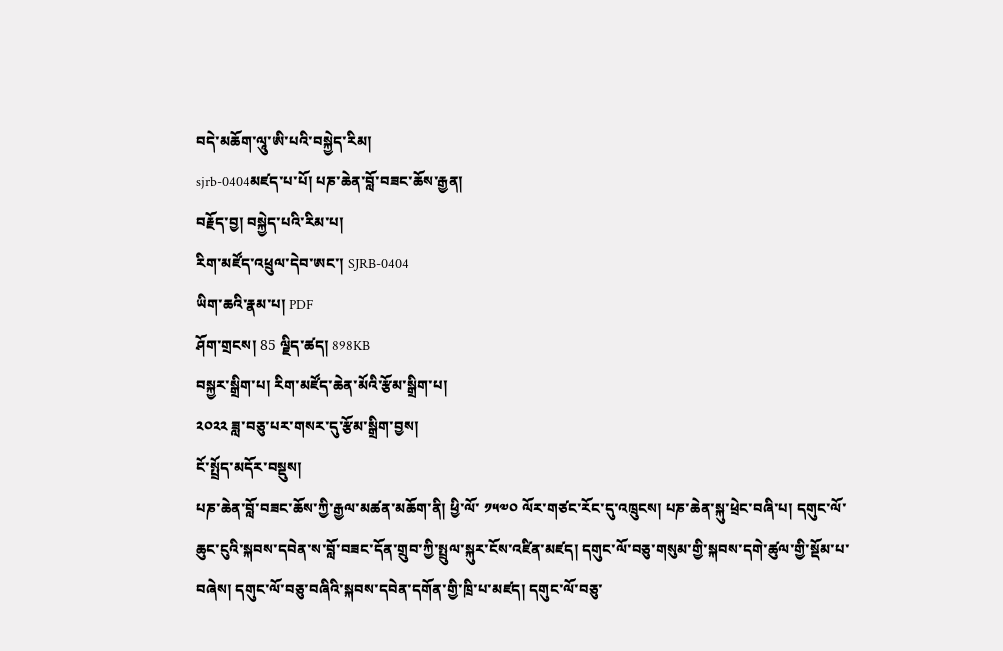བདེ་མཆོག་ལཱུ་ཨི་པའི་བསྐྱེད་རིམ།
sjrb-0404མཛད་པ་པོ། པཎ་ཆེན་བློ་བཟང་ཆོས་རྒྱན།
བརྗོད་བྱ། བསྐྱེད་པའི་རིམ་པ།
རིག་མཛོད་འཕྲུལ་དེབ་ཨང་། SJRB-0404
ཡིག་ཆའི་རྣམ་པ། PDF
ཤོག་གྲངས། 85 ལྗིད་ཚད། 898KB
བསྐྱར་སྒྲིག་པ། རིག་མཛོད་ཆེན་མོའི་རྩོམ་སྒྲིག་པ།
༢༠༢༢ ཟླ་བཅུ་པར་གསར་དུ་རྩོམ་སྒྲིག་བྱས།
ངོ་སྤྲོད་མདོར་བསྡུས།
པཎ་ཆེན་བློ་བཟང་ཆོས་ཀྱི་རྒྱལ་མཚན་མཆོག་ནི། ཕྱི་ལོ་ ༡༥༧༠ ལོར་གཙང་རོང་དུ་འཁྲུངས། པཎ་ཆེན་སྐུ་ཕྲེང་བཞི་པ། དགུང་ལོ་ཆུང་ངུའི་སྐབས་དབེན་ས་བློ་བཟང་དོན་གྲུབ་ཀྱི་སྤྲུལ་སྐུར་ངོས་འཛིན་མཛད། དགུང་ལོ་བཅུ་གསུམ་གྱི་སྐབས་དགེ་ཚུལ་གྱི་སྡོམ་པ་བཞེས། དགུང་ལོ་བཅུ་བཞིའི་སྐབས་དབེན་དགོན་གྱི་ཁྲི་པ་མཛད། དགུང་ལོ་བཅུ་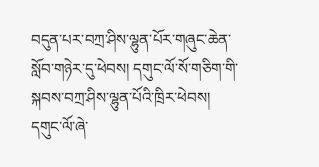བདུན་པར་བཀྲ་ཤིས་ལྷུན་པོར་གཞུང་ཆེན་སློབ་གཉེར་དུ་ཕེབས། དགུང་ལོ་སོ་གཅིག་གི་སྐབས་བཀྲ་ཤིས་ལྷུན་པོའི་ཁྲིར་ཕེབས། དགུང་ལོ་ཞེ་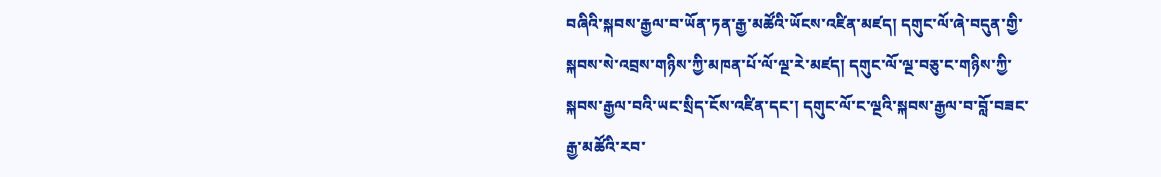བཞིའི་སྐབས་རྒྱལ་བ་ཡོན་ཏན་རྒྱ་མཚོའི་ཡོངས་འཛིན་མཛད། དགུང་ལོ་ཞེ་བདུན་གྱི་སྐབས་སེ་འབྲས་གཉིས་ཀྱི་མཁན་པོ་ལོ་ལྔ་རེ་མཛད། དགུང་ལོ་ལྔ་བཅུ་ང་གཉིས་ཀྱི་སྐབས་རྒྱལ་བའི་ཡང་སྲིད་ངོས་འཛིན་དང་། དགུང་ལོ་ང་ལྔའི་སྐབས་རྒྱལ་བ་བློ་བཟང་རྒྱ་མཚོའི་རབ་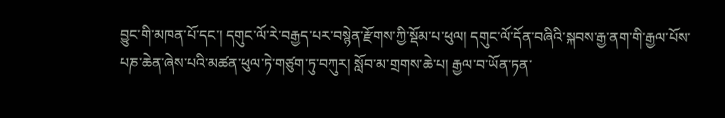བྱུང་གི་མཁན་པོ་དང་། དགུང་ལོ་རེ་བརྒྱད་པར་བསྙེན་རྫོགས་ཀྱི་སྡོམ་པ་ཕུལ། དགུང་ལོ་དོན་བཞིའི་སྐབས་རྒྱ་ནག་གི་རྒྱལ་པོས་པཎ་ཆེན་ཞེས་པའི་མཚན་ཕུལ་ཏེ་གཙུག་ཏུ་བཀུར། སློབ་མ་གྲགས་ཆེ་པ། རྒྱལ་བ་ཡོན་ཏན་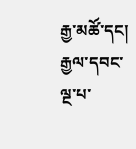རྒྱ་མཚོ་དང། རྒྱལ་དབང་ལྔ་པ་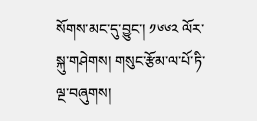སོགས་མང་དུ་བྱུང་། ༡༦༦༢ ལོར་སྐུ་གཤེགས། གསུང་རྩོམ་ལ་པོ་ཏི་ལྔ་བཞུགས།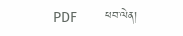PDF       ཕབ་ལེན།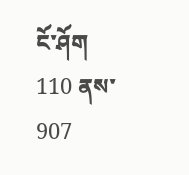ངོ་ཤོག 110 ནས་ 907